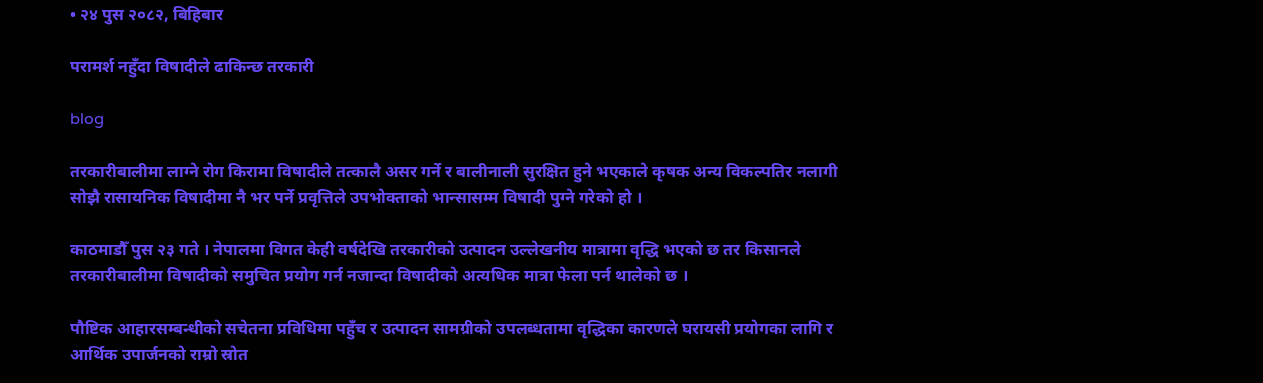• २४ पुस २०८२, बिहिबार

परामर्श नहुँदा विषादीले ढाकिन्छ तरकारी

blog

तरकारीबालीमा लाग्ने रोग किरामा विषादीले तत्कालै असर गर्ने र बालीनाली सुरक्षित हुने भएकाले कृषक अन्य विकल्पतिर नलागी सोझै रासायनिक विषादीमा नै भर पर्ने प्रवृत्तिले उपभोक्ताको भान्सासम्म विषादी पुग्ने गरेको हो ।

काठमाडौँ पुस २३ गते । नेपालमा विगत केही वर्षदेखि तरकारीको उत्पादन उल्लेखनीय मात्रामा वृद्धि भएको छ तर किसानले तरकारीबालीमा विषादीको समुचित प्रयोग गर्न नजान्दा विषादीको अत्यधिक मात्रा फेला पर्न थालेको छ ।

पौष्टिक आहारसम्बन्धीको सचेतना प्रविधिमा पहुँच र उत्पादन सामग्रीको उपलब्धतामा वृद्धिका कारणले घरायसी प्रयोगका लागि र आर्थिक उपार्जनको राम्रो स्रोत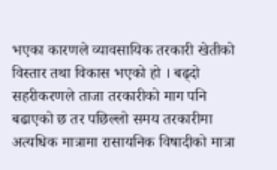भएका कारणले व्यावसायिक तरकारी खेतीको विस्तार तथा विकास भएको हो । बढ्दो सहरीकरणले ताजा तरकारीको माग पनि बढाएको छ तर पछिल्लो समय तरकारीमा अत्यधिक मात्रामा रासायनिक विषादीको मात्रा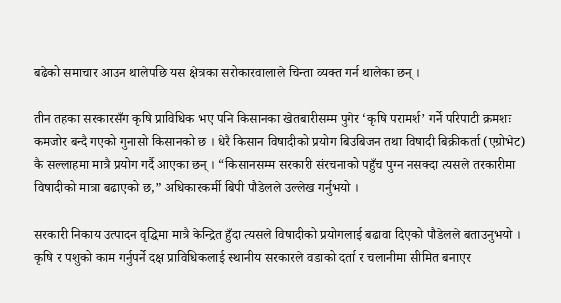बढेको समाचार आउन थालेपछि यस क्षेत्रका सरोकारवालाले चिन्ता व्यक्त गर्न थालेका छन् ।

तीन तहका सरकारसँग कृषि प्राविधिक भए पनि किसानका खेतबारीसम्म पुगेर ‘कृषि परामर्श’ गर्ने परिपाटी क्रमशः कमजोर बन्दै गएको गुनासो किसानको छ । धेरै किसान विषादीको प्रयोग बिउबिजन तथा विषादी बिक्रीकर्ता (एग्रोभेट) कै सल्लाहमा मात्रै प्रयोग गर्दै आएका छन् । “किसानसम्म सरकारी संरचनाको पहुँच पुग्न नसक्दा त्यसले तरकारीमा विषादीको मात्रा बढाएको छ,” अधिकारकर्मी बिपी पौडेलले उल्लेख गर्नुभयो ।

सरकारी निकाय उत्पादन वृद्धिमा मात्रै केन्द्रित हुँदा त्यसले विषादीको प्रयोगलाई बढावा दिएको पौडेलले बताउनुभयो । कृषि र पशुको काम गर्नुपर्ने दक्ष प्राविधिकलाई स्थानीय सरकारले वडाको दर्ता र चलानीमा सीमित बनाएर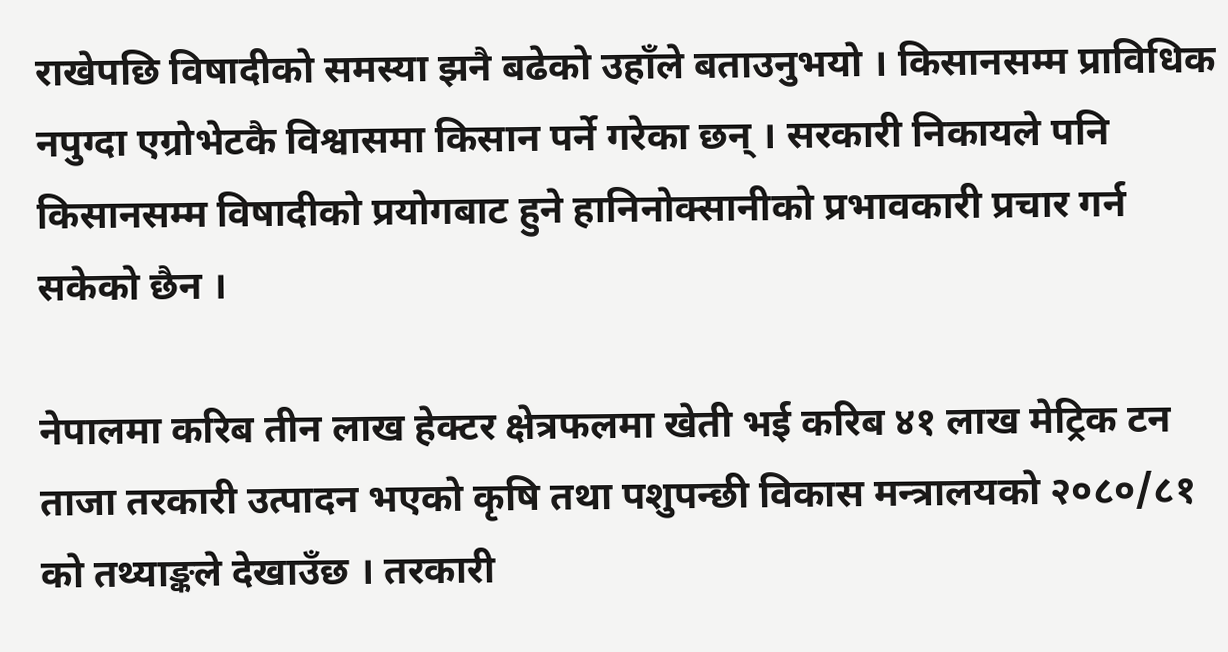राखेपछि विषादीको समस्या झनै बढेको उहाँले बताउनुभयो । किसानसम्म प्राविधिक नपुग्दा एग्रोभेटकै विश्वासमा किसान पर्ने गरेका छन् । सरकारी निकायले पनि किसानसम्म विषादीको प्रयोगबाट हुने हानिनोक्सानीको प्रभावकारी प्रचार गर्न सकेको छैन ।

नेपालमा करिब तीन लाख हेक्टर क्षेत्रफलमा खेती भई करिब ४१ लाख मेट्रिक टन ताजा तरकारी उत्पादन भएको कृषि तथा पशुपन्छी विकास मन्त्रालयको २०८०/८१ को तथ्याङ्कले देखाउँछ । तरकारी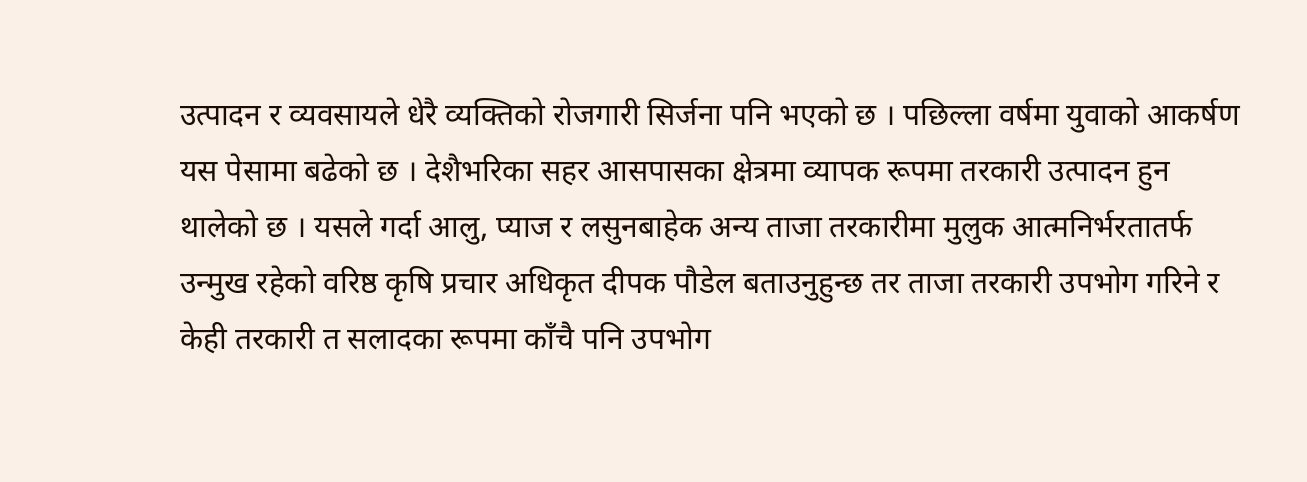उत्पादन र व्यवसायले धेरै व्यक्तिको रोजगारी सिर्जना पनि भएको छ । पछिल्ला वर्षमा युवाको आकर्षण यस पेसामा बढेको छ । देशैभरिका सहर आसपासका क्षेत्रमा व्यापक रूपमा तरकारी उत्पादन हुन थालेको छ । यसले गर्दा आलु, प्याज र लसुनबाहेक अन्य ताजा तरकारीमा मुलुक आत्मनिर्भरतातर्फ उन्मुख रहेको वरिष्ठ कृषि प्रचार अधिकृत दीपक पौडेल बताउनुहुन्छ तर ताजा तरकारी उपभोग गरिने र केही तरकारी त सलादका रूपमा काँचै पनि उपभोग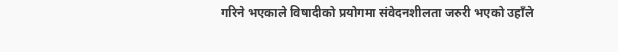गरिने भएकाले विषादीको प्रयोगमा संवेदनशीलता जरुरी भएको उहाँले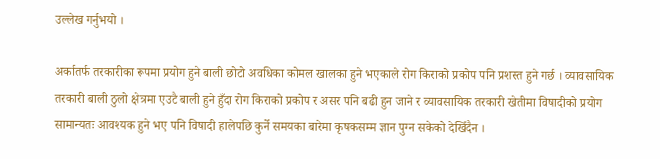उल्लेख गर्नुभयो ।

अर्कातर्फ तरकारीका रूपमा प्रयोग हुने बाली छोटो अवधिका कोमल खालका हुने भएकाले रोग किराको प्रकोप पनि प्रशस्त हुने गर्छ । व्यावसायिक तरकारी बाली ठुलो क्षेत्रमा एउटै बाली हुने हुँदा रोग किराको प्रकोप र असर पनि बढी हुन जाने र व्यावसायिक तरकारी खेतीमा विषादीको प्रयोग सामान्यतः आवश्यक हुने भए पनि विषादी हालेपछि कुर्ने समयका बारेमा कृषकसम्म ज्ञान पुग्न सकेको देखिँदैन ।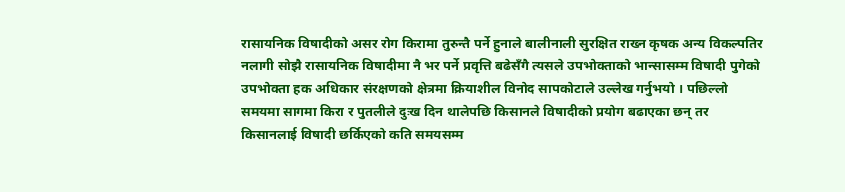रासायनिक विषादीको असर रोग किरामा तुरुन्तै पर्ने हुनाले बालीनाली सुरक्षित राख्न कृषक अन्य विकल्पतिर नलागी सोझै रासायनिक विषादीमा नै भर पर्ने प्रवृत्ति बढेसँगै त्यसले उपभोक्ताको भान्सासम्म विषादी पुगेको उपभोक्ता हक अधिकार संरक्षणको क्षेत्रमा क्रियाशील विनोद सापकोटाले उल्लेख गर्नुभयो । पछिल्लो समयमा सागमा किरा र पुतलीले दुःख दिन थालेपछि किसानले विषादीको प्रयोग बढाएका छन् तर किसानलाई विषादी छर्किएको कति समयसम्म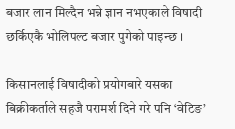बजार लान मिल्दैन भन्ने ज्ञान नभएकाले विषादी छर्किएकै भोलिपल्ट बजार पुगेको पाइन्छ ।

किसानलाई विषादीको प्रयोगबारे यसका बिक्रीकर्ताले सहजै परामर्श दिने गरे पनि ‘वेटिङ’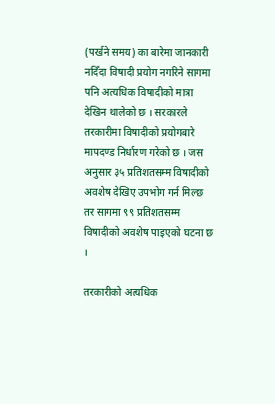(पर्खने समय) का बारेमा जानकारी नदिँदा विषादी प्रयोग नगरिने सागमा पनि अत्यधिक विषादीको मात्रा देखिन थालेको छ । सरकारले तरकारीमा विषादीको प्रयोगबारे मापदण्ड निर्धारण गरेको छ । जस अनुसार ३५ प्रतिशतसम्म विषादीको अवशेष देखिए उपभोग गर्न मिल्छ तर सागमा ९९ प्रतिशतसम्म विषादीको अवशेष पाइएको घटना छ ।

तरकारीको अत्यधिक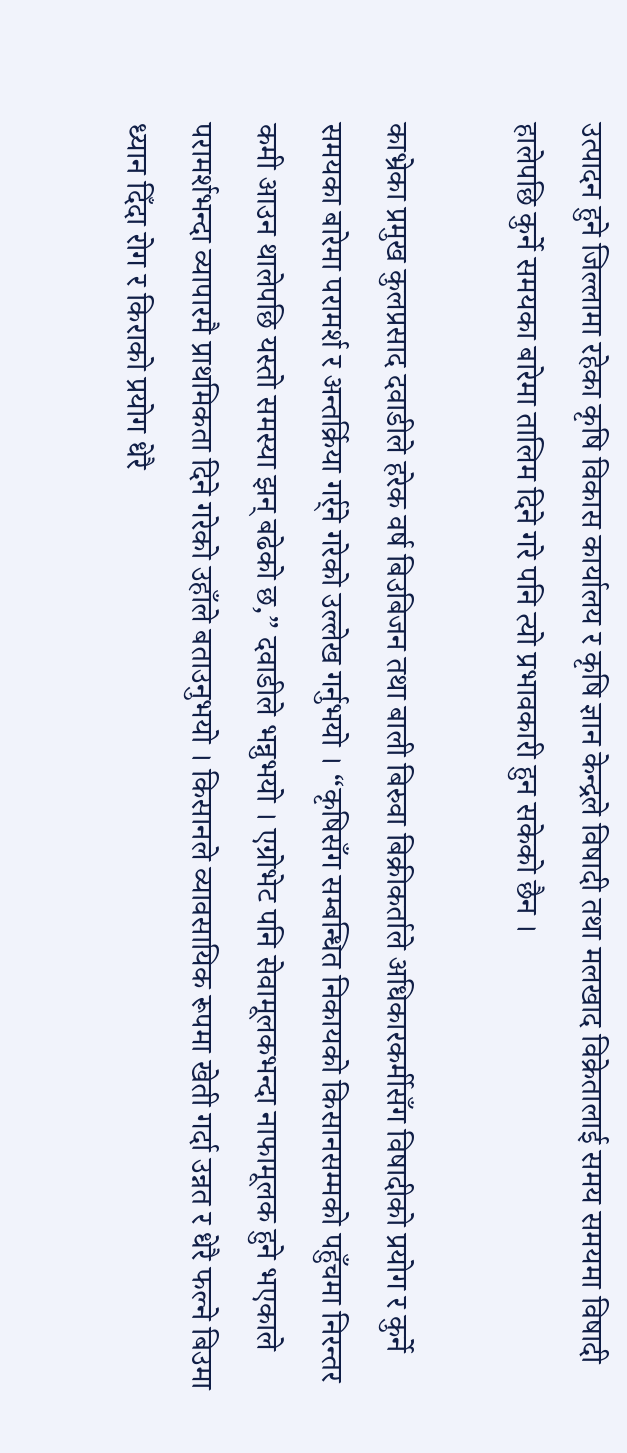उत्पादन हुने जिल्लामा रहेका कृषि विकास कार्यालय र कृषि ज्ञान केन्द्रले विषादी तथा मलखाद विक्रेतालाई समय समयमा विषादी हालेपछि कुर्ने समयका बारेमा तालिम दिने गरे पनि त्यो प्रभावकारी हुन सकेको छैन ।

काभ्रेका प्रमुख कुलप्रसाद दवाडीले हरेक वर्ष बिउबिजन तथा बाली बिरुवा बिक्रीकर्ताले अधिकारकर्मीसँग विषादीको प्रयोग र कुर्ने समयका बारेमा परामर्श र अन्तर्क्रिया गर्र्ने गरेको उल्लेख गर्नुभयो । “कृषिसँग सम्बन्धित निकायको किसानसम्मको पहुँचमा निरन्तर कमी आउन थालेपछि यस्तो समस्या झन् बढेको छ,” दवाडीले भन्नुभयो । एग्रोभेट पनि सेवामूलकभन्दा नाफामूलक हुने भएकाले परामर्शभन्दा व्यापारमै प्राथमिकता दिने गरेको उहाँले बताउनुभयो । किसानले व्यावसायिक रूपमा खेती गर्दा उन्नत र धेरै फल्ने बिउमा ध्यान दिँदा रोग र किराको प्रयोग धेरै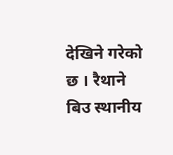देखिने गरेको छ । रैथाने बिउ स्थानीय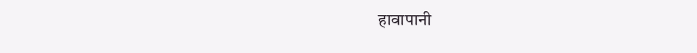हावापानी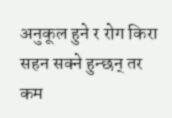अनुकूल हुने र रोग किरा सहन सक्ने हुन्छन् तर कम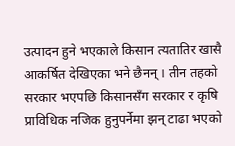उत्पादन हुने भएकाले किसान त्यतातिर खासै आकर्षित देखिएका भने छैनन् । तीन तहको सरकार भएपछि किसानसँग सरकार र कृषि प्राविधिक नजिक हुनुपर्नेमा झन् टाढा भएको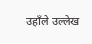उहाँले उल्लेख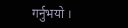गर्नुभयो ।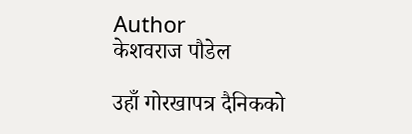Author
केशवराज पौडेल

उहाँ गोरखापत्र दैनिकको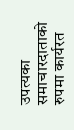उपत्यका समाचारदाताको रुपमा कार्यरत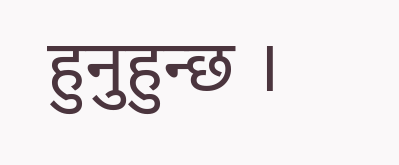हुनुहुन्छ ।